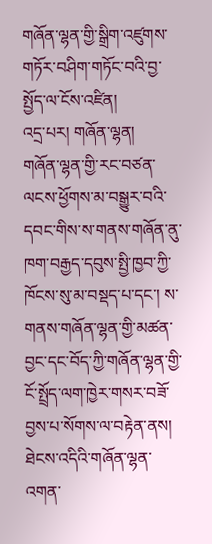གཞོན་ལྷན་གྱི་སྒྲིག་འཛུགས་གཏོར་བཤིག་གཏོང་བའི་བྱ་སྤྱོད་ལ་ངོས་འཛིན།
འདྲ་པར། གཞོན་ལྷན།
གཞོན་ལྷན་གྱི་རང་བཙན་ལངས་ཕྱོགས་མ་བསྒྱུར་བའི་དབང་གིས་ས་གནས་གཞོན་ནུ་ཁག་བརྒྱད་དབུས་སྤྱི་ཁྱབ་ཀྱི་ཁོངས་སུ་མ་བསྡད་པ་དང་། ས་གནས་གཞོན་ལྷན་གྱི་མཚན་བྱང་དང་བོད་ཀྱི་གཞོན་ལྷན་གྱི་ངོ་སྤྲོད་ལག་ཁྱེར་གསར་བཟོ་བྱས་པ་སོགས་ལ་བརྟེན་ནས། ཐེངས་འདིའི་གཞོན་ལྷན་འགན་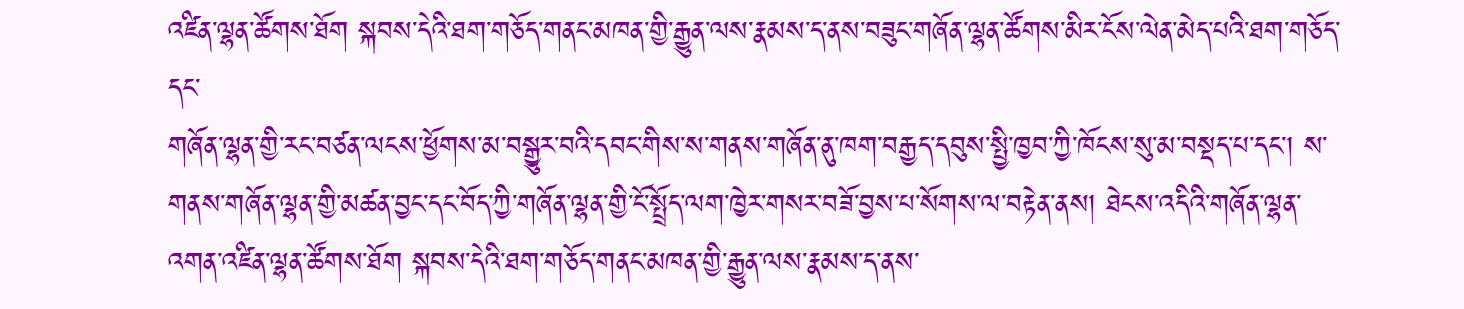འཛིན་ལྷན་ཚོགས་ཐོག སྐབས་དེའི་ཐག་གཅོད་གནང་མཁན་གྱི་རྒྱུན་ལས་རྣམས་ད་ནས་བཟུང་གཞོན་ལྷན་ཚོགས་མིར་ངོས་ལེན་མེད་པའི་ཐག་གཅོད་དང་
གཞོན་ལྷན་གྱི་རང་བཙན་ལངས་ཕྱོགས་མ་བསྒྱུར་བའི་དབང་གིས་ས་གནས་གཞོན་ནུ་ཁག་བརྒྱད་དབུས་སྤྱི་ཁྱབ་ཀྱི་ཁོངས་སུ་མ་བསྡད་པ་དང་། ས་གནས་གཞོན་ལྷན་གྱི་མཚན་བྱང་དང་བོད་ཀྱི་གཞོན་ལྷན་གྱི་ངོ་སྤྲོད་ལག་ཁྱེར་གསར་བཟོ་བྱས་པ་སོགས་ལ་བརྟེན་ནས། ཐེངས་འདིའི་གཞོན་ལྷན་འགན་འཛིན་ལྷན་ཚོགས་ཐོག སྐབས་དེའི་ཐག་གཅོད་གནང་མཁན་གྱི་རྒྱུན་ལས་རྣམས་ད་ནས་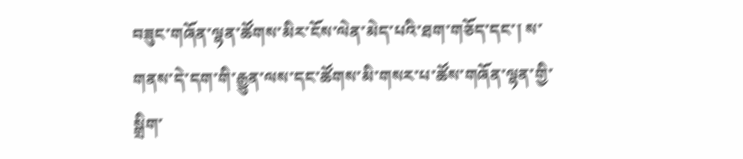བཟུང་གཞོན་ལྷན་ཚོགས་མིར་ངོས་ལེན་མེད་པའི་ཐག་གཅོད་དང་། ས་གནས་དེ་དག་གི་རྒྱུན་ལས་དང་ཚོགས་མི་གསར་པ་ཚོས་གཞོན་ལྷན་གྱི་སྒྲིག་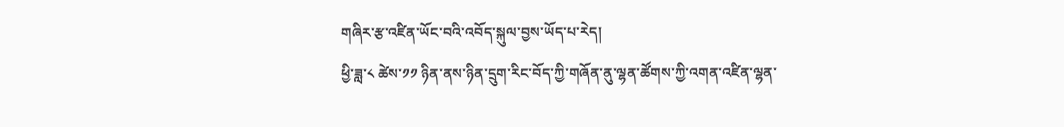གཞིར་རྩ་འཛིན་ཡོང་བའི་འབོད་སྐུལ་བྱས་ཡོད་པ་རེད།
ཕྱི་ཟླ་༨ ཚེས་༡༡ ཉིན་ནས་ཉིན་དྲུག་རིང་བོད་ཀྱི་གཞོན་ནུ་ལྷན་ཚོགས་ཀྱི་འགན་འཛིན་ལྷན་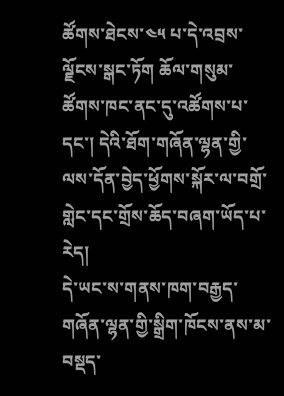ཚོགས་ཐེངས་༤༥ པ་དེ་འབྲས་ལྗོངས་སྒང་ཏོག ཆོལ་གསུམ་ཚོགས་ཁང་ནང་དུ་འཚོགས་པ་དང་། དེའི་ཐོག་གཞོན་ལྷན་གྱི་ལས་དོན་བྱེད་ཕྱོགས་སྐོར་ལ་བགྲོ་གླེང་དང་གྲོས་ཆོད་བཞག་ཡོད་པ་རེད།
དེ་ཡང་ས་གནས་ཁག་བརྒྱད་གཞོན་ལྷན་གྱི་སྒྲིག་ཁོངས་ནས་མ་བསྡད་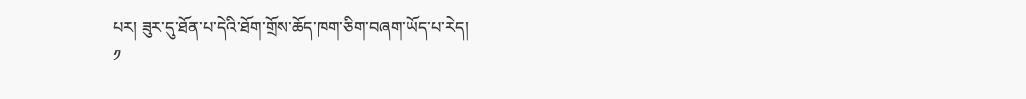པར། ཟུར་དུ་ཐོན་པ་དེའི་ཐོག་གྲོས་ཆོད་ཁག་ཅིག་བཞག་ཡོད་པ་རེད།
༡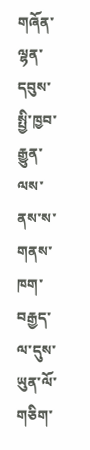གཞོན་ལྷན་དབུས་སྤྱི་ཁྱབ་རྒྱུན་ལས་ནས་ས་གནས་ཁག་བརྒྱད་ལ་དུས་ཡུན་ལོ་གཅིག་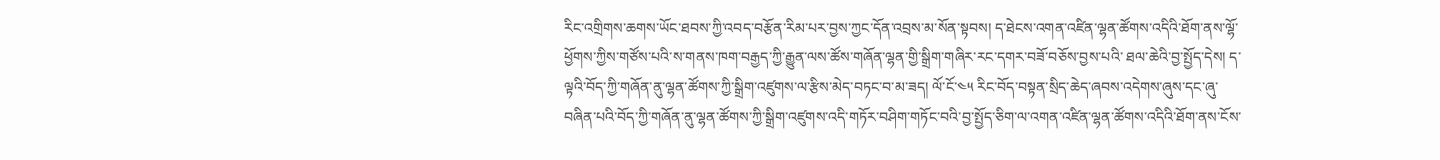རིང་འགྲིགས་ཆགས་ཡོང་ཐབས་ཀྱི་འབད་བརྩོན་རིམ་པར་བྱས་ཀྱང་དོན་འབྲས་མ་སོན་སྟབས། ད་ཐེངས་འགན་འཛིན་ལྷན་ཚོགས་འདིའི་ཐོག་ནས་ལྷོ་ཕྱོགས་ཀྱིས་གཙོས་པའི་ས་གནས་ཁག་བརྒྱད་ཀྱི་རྒྱུན་ལས་ཚོས་གཞོན་ལྷན་གྱི་སྒྲིག་གཞིར་རང་དགར་བཟོ་བཅོས་བྱས་པའི་ ཐལ་ཆེའི་བྱ་སྤྱོད་དེས། ད་ལྟའི་བོད་ཀྱི་གཞོན་ནུ་ལྷན་ཚོགས་ཀྱི་སྒྲིག་འཛུགས་ལ་རྩིས་མེད་བཏང་བ་མ་ཟད། ལོ་ངོ་༤༥ རིང་བོད་བསྟན་སྲིད་ཆེད་ཞབས་འདེགས་ཞུས་དང་ཞུ་བཞིན་པའི་བོད་ཀྱི་གཞོན་ནུ་ལྷན་ཚོགས་ཀྱི་སྒྲིག་འཛུགས་འདི་གཏོར་བཤིག་གཏོང་བའི་བྱ་སྤྱོད་ཅིག་ལ་འགན་འཛིན་ལྷན་ཚོགས་འདིའི་ཐོག་ནས་ངོས་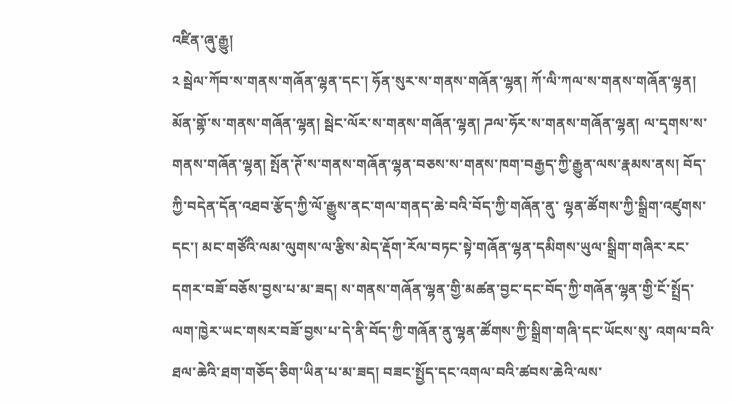འཛིན་ཞུ་རྒྱུ།
༢ སྦེལ་ཀོབ་ས་གནས་གཞོན་ལྷན་དང་། ཧོན་སུར་ས་གནས་གཞོན་ལྷན། ཀོ་ལི་ཀལ་ས་གནས་གཞོན་ལྷན། མོན་གྷོ་ས་གནས་གཞོན་ལྷན། སྦེང་ལོར་ས་གནས་གཞོན་ལྷན། ཌལ་ཧོར་ས་གནས་གཞོན་ལྷན། ལ་དྭགས་ས་གནས་གཞོན་ལྷན། སྤོན་ཊོ་ས་གནས་གཞོན་ལྷན་བཅས་ས་གནས་ཁག་བརྒྱད་ཀྱི་རྒྱུན་ལས་རྣམས་ནས། བོད་ཀྱི་བདེན་དོན་འཐབ་རྩོད་ཀྱི་ལོ་རྒྱུས་ནང་གལ་གནད་ཆེ་བའི་བོད་ཀྱི་གཞོན་ནུ་ ལྷན་ཚོགས་ཀྱི་སྒྲིག་འཛུགས་དང་། མང་གཙོའི་ལམ་ལུགས་ལ་རྩིས་མེད་རྡོག་རོལ་བཏང་སྟེ་གཞོན་ལྷན་དམིགས་ཡུལ་སྒྲིག་གཞིར་རང་དགར་བཟོ་བཅོས་བྱས་པ་མ་ཟད། ས་གནས་གཞོན་ལྷན་གྱི་མཚན་བྱང་དང་བོད་ཀྱི་གཞོན་ལྷན་གྱི་ངོ་སྤྲོད་ལག་ཁྱེར་ཡང་གསར་བཟོ་བྱས་པ་དེ་ནི་བོད་ཀྱི་གཞོན་ནུ་ལྷན་ཚོགས་ཀྱི་སྒྲིག་གཞི་དང་ཡོངས་སུ་ འགལ་བའི་ཐལ་ཆེའི་ཐག་གཅོད་ཅིག་ཡིན་པ་མ་ཟད། བཟང་སྤྱོད་དང་འགལ་བའི་ཚབས་ཆེའི་ལས་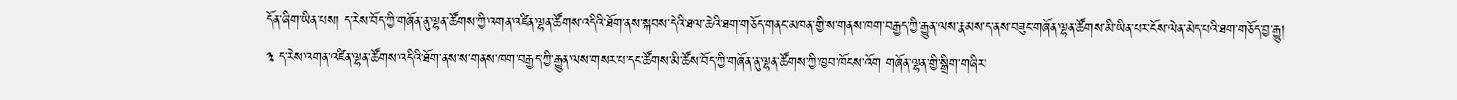དོན་ཞིག་ཡིན་པས། ད་རེས་བོད་ཀྱི་གཞོན་ནུ་ལྷན་ཚོགས་ཀྱི་འགན་འཛིན་ལྷན་ཚོགས་འདིའི་ཐོག་ནས་སྐབས་དེའི་ཐལ་ཆེའི་ཐག་གཅོད་གནང་མཁན་གྱི་ས་གནས་ཁག་བརྒྱད་ཀྱི་རྒྱུན་ལས་རྣམས་ད་ནས་བཟུང་གཞོན་ལྷན་ཚོགས་མི་ཡིན་པར་ངོས་ལེན་མེད་པའི་ཐག་གཅོད་བྱ་རྒྱུ།
༣ ད་རེས་འགན་འཛིན་ལྷན་ཚོགས་འདིའི་ཐོག་ནས་ས་གནས་ཁག་བརྒྱད་ཀྱི་རྒྱུན་ལས་གསར་པ་དང་ཚོགས་མི་ཚོས་བོད་ཀྱི་གཞོན་ནུ་ལྷན་ཚོགས་ཀྱི་ཁྱབ་ཁོངས་འོག གཞོན་ལྷན་གྱི་སྒྲིག་གཞིར་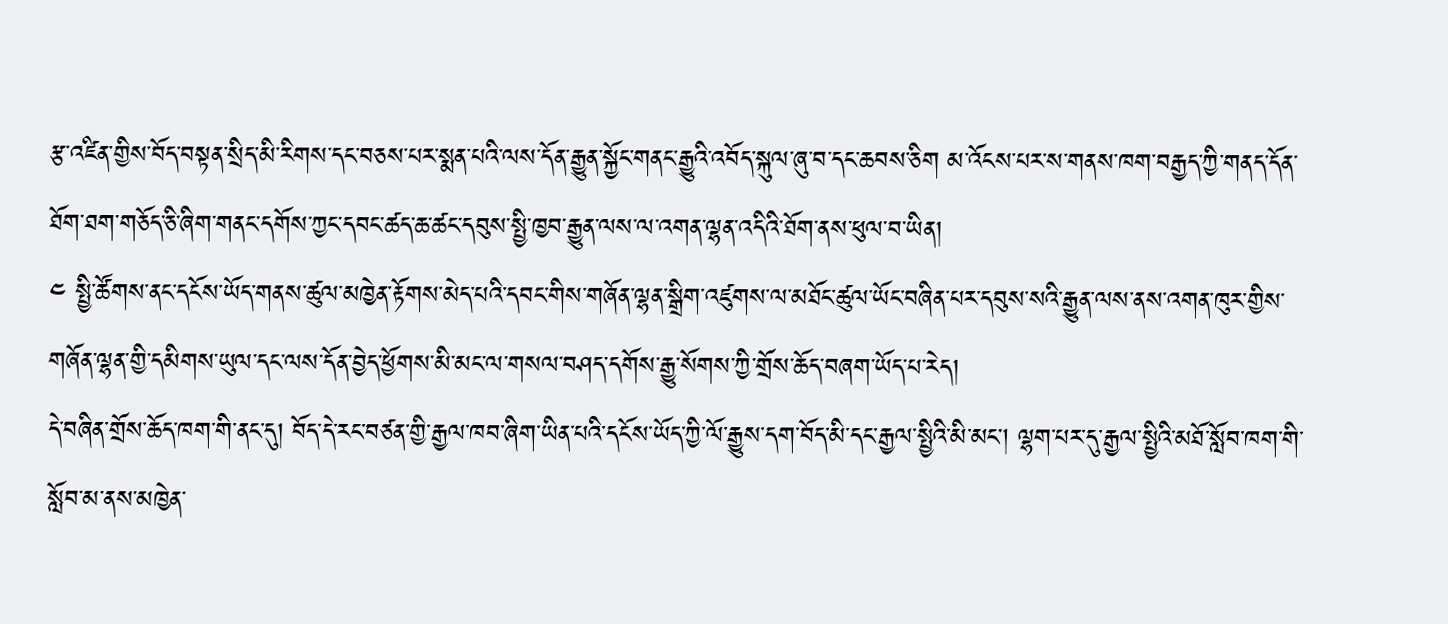རྩ་འཛིན་གྱིས་བོད་བསྟན་སྲིད་མི་རིགས་དང་བཅས་པར་སྨན་པའི་ལས་དོན་རྒྱུན་སྐྱོང་གནང་རྒྱུའི་འབོད་སྐུལ་ཞུ་བ་དང་ཆབས་ཅིག མ་འོངས་པར་ས་གནས་ཁག་བརྒྱད་ཀྱི་གནད་དོན་ཐོག་ཐག་གཅོད་ཅི་ཞིག་གནང་དགོས་ཀྱང་དབང་ཚད་ཆ་ཚང་དབུས་སྤྱི་ཁྱབ་རྒྱུན་ལས་ལ་འགན་ལྷན་འདིའི་ཐོག་ནས་ཕུལ་བ་ཡིན།
༤ སྤྱི་ཚོགས་ནང་དངོས་ཡོད་གནས་ཚུལ་མཁྱེན་རྟོགས་མེད་པའི་དབང་གིས་གཞོན་ལྷན་སྒྲིག་འཛུགས་ལ་མཐོང་ཚུལ་ཡོང་བཞིན་པར་དབུས་སའི་རྒྱུན་ལས་ནས་འགན་ཁུར་གྱིས་གཞོན་ལྷན་གྱི་དམིགས་ཡུལ་དང་ལས་དོན་བྱེད་ཕྱོགས་མི་མང་ལ་གསལ་བཤད་དགོས་རྒྱུ་སོགས་ཀྱི་གྲོས་ཆོད་བཞག་ཡོད་པ་རེད།
དེ་བཞིན་གྲོས་ཆོད་ཁག་གི་ནང་དུ། བོད་དེ་རང་བཙན་གྱི་རྒྱལ་ཁབ་ཞིག་ཡིན་པའི་དངོས་ཡོད་ཀྱི་ལོ་རྒྱུས་དག་བོད་མི་དང་རྒྱལ་སྤྱིའི་མི་མང། ལྷག་པར་དུ་རྒྱལ་སྤྱིའི་མཐོ་སློབ་ཁག་གི་སློབ་མ་ནས་མཁྱེན་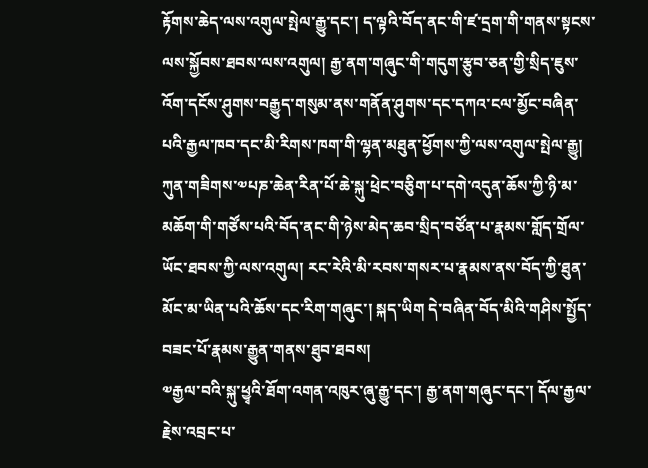རྟོགས་ཆེད་ལས་འགུལ་སྤེལ་རྒྱུ་དང་། ད་ལྟའི་བོད་ནང་གི་ཛ་དྲག་གི་གནས་སྟངས་ལས་སྐྱོབས་ཐབས་ལས་འགུལ། རྒྱ་ནག་གཞུང་གི་གདུག་རྩུབ་ཅན་གྱི་སྲིད་ཇུས་འོག་དངོས་ཤུགས་བརྒྱུད་གསུམ་ནས་གནོན་ཤུགས་དང་དཀའ་ངལ་མྱོང་བཞིན་པའི་རྒྱལ་ཁབ་དང་མི་རིགས་ཁག་གི་ལྷན་མཐུན་ཕྱོགས་ཀྱི་ལས་འགུལ་སྤེལ་རྒྱུ།
ཀུན་གཟིགས་༧པཎ་ཆེན་རིན་པོ་ཆེ་སྐུ་ཕྲེང་བཅིུག་པ་དགེ་འདུན་ཆོས་ཀྱི་ཉི་མ་མཆོག་གི་གཙོས་པའི་བོད་ནང་གི་ཉེས་མེད་ཆབ་སྲིད་བཙོན་པ་རྣམས་གློད་གྲོལ་ཡོང་ཐབས་ཀྱི་ལས་འགུལ། རང་རེའི་མི་རབས་གསར་པ་རྣམས་ནས་བོད་ཀྱི་ཐུན་མོང་མ་ཡིན་པའི་ཆོས་དང་རིག་གཞུང་། སྐད་ཡིག དེ་བཞིན་བོད་མིའི་གཤིས་སྤྱོད་བཟང་པོ་རྣམས་རྒྱུན་གནས་ཐུབ་ཐབས།
༧རྒྱལ་བའི་སྐུ་ཕྱྭའི་ཐོག་འགན་འཁུར་ཞུ་རྒྱུ་དང་། རྒྱ་ནག་གཞུང་དང་། དོལ་རྒྱལ་རྗེས་འབྲང་པ་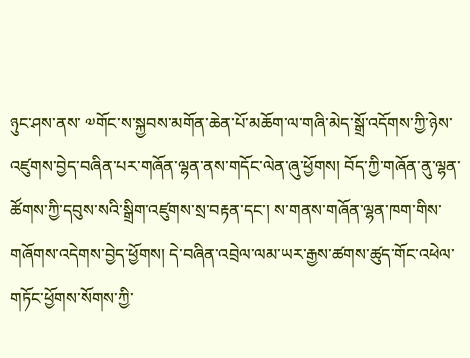ཉུང་ཤས་ནས་ ༧གོང་ས་སྐྱབས་མགོན་ཆེན་པོ་མཆོག་ལ་གཞི་མེད་སྒྲོ་འདོགས་ཀྱི་ཉེས་ འཛུགས་བྱེད་བཞིན་པར་གཞོན་ལྷན་ནས་གདོང་ལེན་ཞུ་ཕྱོགས། བོད་ཀྱི་གཞོན་ནུ་ལྷན་ཚོགས་ཀྱི་དབུས་སའི་སྒྲིག་འཛུགས་སྲ་བརྟན་དང་། ས་གནས་གཞོན་ལྷན་ཁག་གིས་གཞོགས་འདེགས་བྱེད་ཕྱོགས། དེ་བཞིན་འབྲེལ་ལམ་ཡར་རྒྱས་ཚགས་ཚུད་གོང་འཕེལ་གཏོང་ཕྱོགས་སོགས་ཀྱི་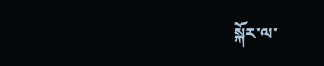སྐོར་ལ་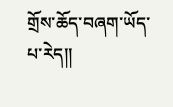གྲོས་ཆོད་བཞག་ཡོད་པ་རེད།།